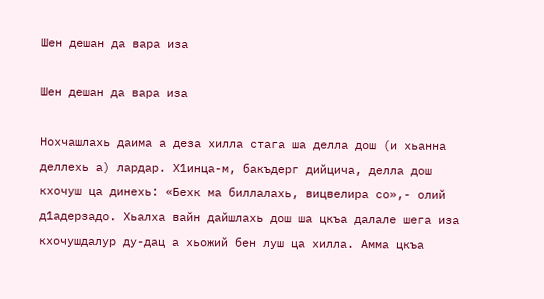Шен дешан да вара иза

Шен дешан да вара иза

Нохчашлахь даима а деза хилла стага ша делла дош (и хьанна деллехь а) лардар. Х1инца-м, бакъдерг дийцича, делла дош кхочуш ца динехь: «Бехк ма биллалахь, вицвелира со»,- олий д1адерзадо. Хьалха вайн дайшлахь дош ша цкъа далале шега иза кхочушдалур ду-дац а хьожий бен луш ца хилла. Амма цкъа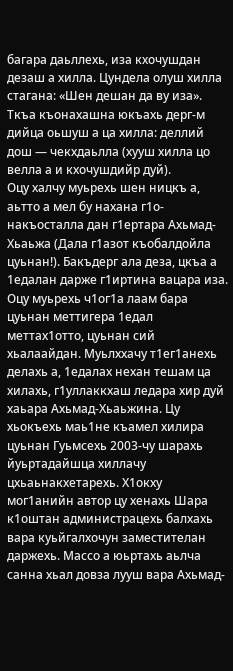багара даьллехь, иза кхочушдан дезаш а хилла. Цундела олуш хилла стагана: «Шен дешан да ву иза». Ткъа къонахашна юкъахь дерг-м дийца оьшуш а ца хилла: деллий дош — чекхдаьлла (хууш хилла цо велла а и кхочушдийр дуй).
Оцу халчу муьрехь шен ницкъ а, аьтто а мел бу нахана г1о-накъосталла дан г1ертара Ахьмад-Хьаьжа (Дала г1азот къобалдойла цуьнан!). Бакъдерг ала деза, цкъа а 1едалан дарже г1иртина вацара иза. Оцу муьрехь ч1ог1а лаам бара цуьнан меттигера 1едал меттах1отто, цуьнан сий хьалаайдан. Муьлххачу т1ег1анехь делахь а, 1едалах нехан тешам ца хилахь, г1уллаккхаш ледара хир дуй хаьара Ахьмад-Хьаьжина. Цу хьокъехь маь1не къамел хилира цуьнан Гуьмсехь 2003-чу шарахь йуьртадайшца хиллачу цхьаьнакхетарехь. Х1окху мог1анийн автор цу хенахь Шара к1оштан администрацехь балхахь вара куьйгалхочун заместителан даржехь. Массо а юьртахь аьлча санна хьал довза лууш вара Ахьмад-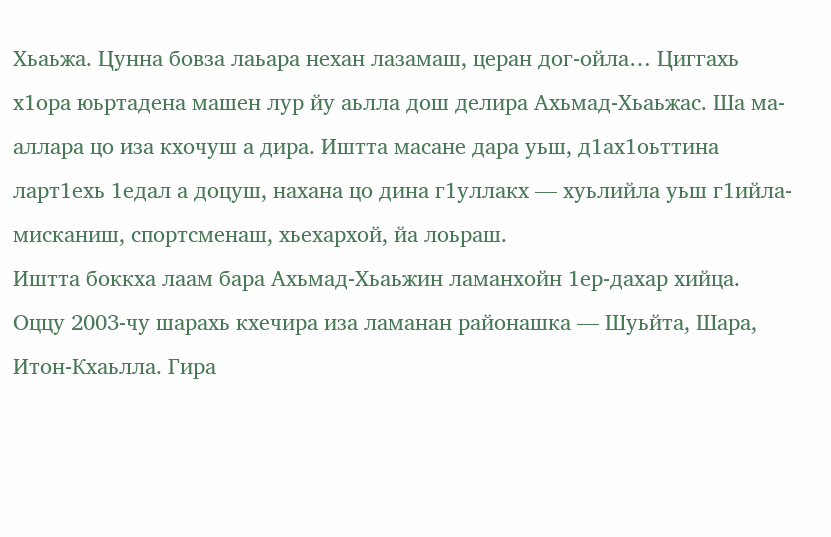Хьаьжа. Цунна бовза лаьара нехан лазамаш, церан дог-ойла… Циггахь х1ора юьртадена машен лур йу аьлла дош делира Ахьмад-Хьаьжас. Ша ма-аллара цо иза кхочуш а дира. Иштта масане дара уьш, д1ах1оьттина ларт1ехь 1едал а доцуш, нахана цо дина г1уллакх — хуьлийла уьш г1ийла-мисканиш, спортсменаш, хьехархой, йа лоьраш.
Иштта боккха лаам бара Ахьмад-Хьаьжин ламанхойн 1ер-дахар хийца. Оццу 2003-чу шарахь кхечира иза ламанан районашка — Шуьйта, Шара, Итон-Кхаьлла. Гира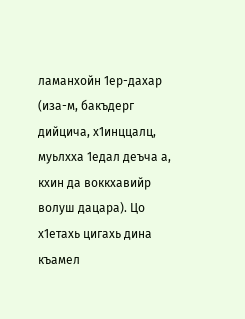ламанхойн 1ер-дахар (иза-м, бакъдерг дийцича, х1инццалц, муьлхха 1едал деъча а, кхин да воккхавийр волуш дацара). Цо х1етахь цигахь дина къамел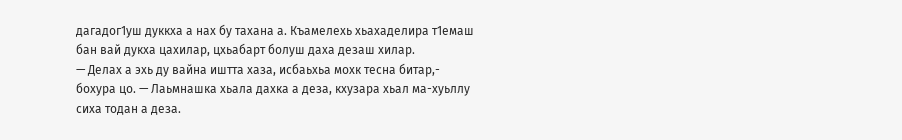дагадог1уш дуккха а нах бу тахана а. Къамелехь хьахаделира т1емаш бан вай дукха цахилар, цхьабарт болуш даха дезаш хилар.
— Делах а эхь ду вайна иштта хаза, исбаьхьа мохк тесна битар,- бохура цо. — Лаьмнашка хьала дахка а деза, кхузара хьал ма-хуьллу сиха тодан а деза.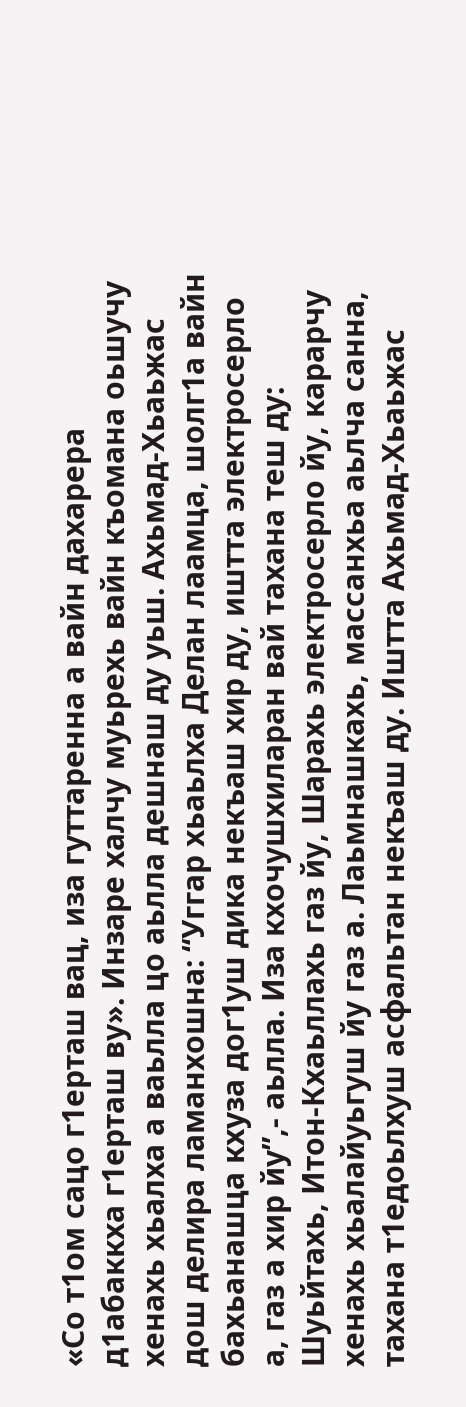«Со т1ом сацо г1ерташ вац, иза гуттаренна а вайн дахарера д1абаккха г1ерташ ву». Инзаре халчу муьрехь вайн къомана оьшучу хенахь хьалха а ваьлла цо аьлла дешнаш ду уьш. Ахьмад-Хьаьжас дош делира ламанхошна: “Уггар хьаьлха Делан лаамца, шолг1а вайн бахьанашца кхуза дог1уш дика некъаш хир ду, иштта электросерло а, газ а хир йу”,- аьлла. Иза кхочушхиларан вай тахана теш ду: Шуьйтахь, Итон-Кхаьллахь газ йу, Шарахь электросерло йу, карарчу хенахь хьалайуьгуш йу газ а. Лаьмнашкахь, массанхьа аьлча санна, тахана т1едоьлхуш асфальтан некъаш ду. Иштта Ахьмад-Хьаьжас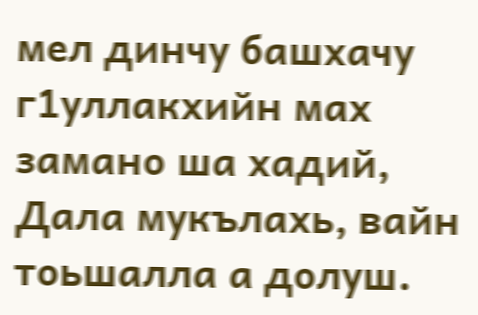мел динчу башхачу г1уллакхийн мах замано ша хадий, Дала мукълахь, вайн тоьшалла а долуш.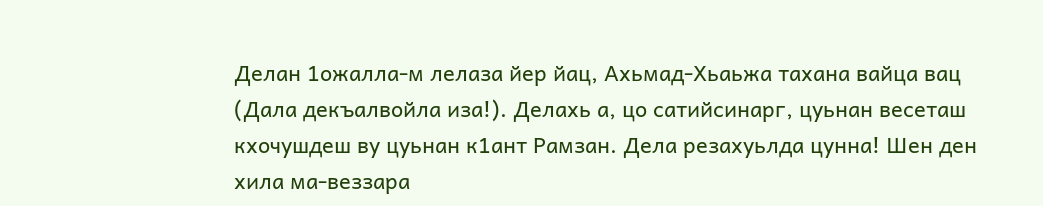Делан 1ожалла-м лелаза йер йац, Ахьмад-Хьаьжа тахана вайца вац (Дала декъалвойла иза!). Делахь а, цо сатийсинарг, цуьнан весеташ кхочушдеш ву цуьнан к1ант Рамзан. Дела резахуьлда цунна! Шен ден хила ма-веззара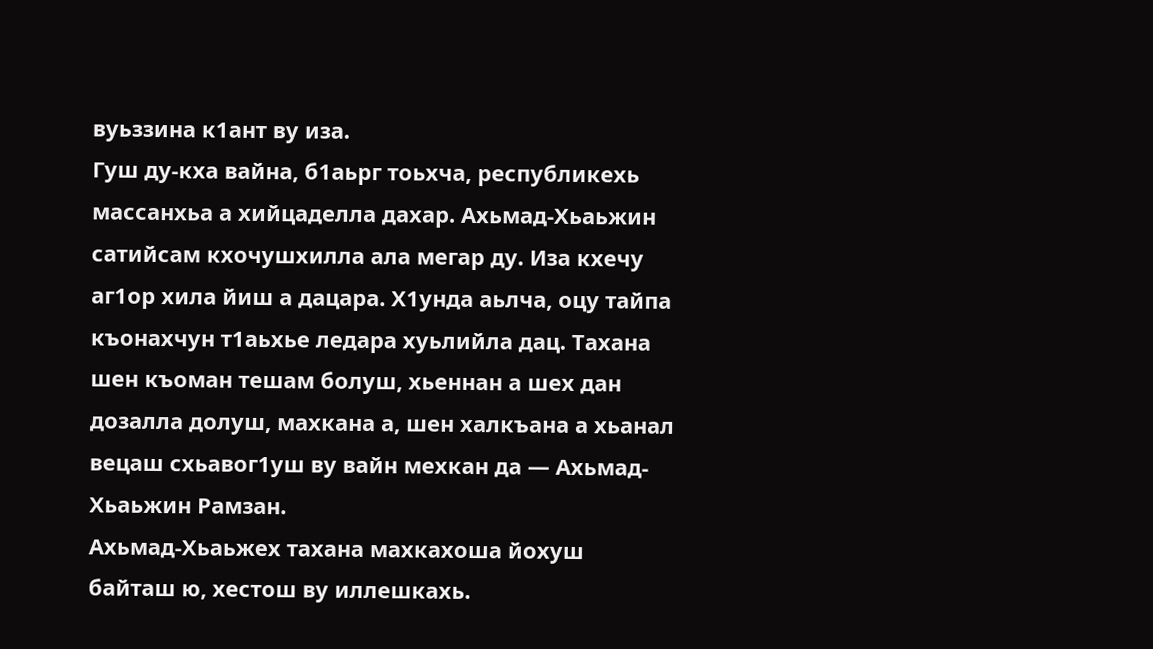вуьззина к1ант ву иза.
Гуш ду-кха вайна, б1аьрг тоьхча, республикехь массанхьа а хийцаделла дахар. Ахьмад-Хьаьжин сатийсам кхочушхилла ала мегар ду. Иза кхечу аг1ор хила йиш а дацара. Х1унда аьлча, оцу тайпа къонахчун т1аьхье ледара хуьлийла дац. Тахана шен къоман тешам болуш, хьеннан а шех дан дозалла долуш, махкана а, шен халкъана а хьанал вецаш схьавог1уш ву вайн мехкан да — Ахьмад-Хьаьжин Рамзан.
Ахьмад-Хьаьжех тахана махкахоша йохуш байташ ю, хестош ву иллешкахь.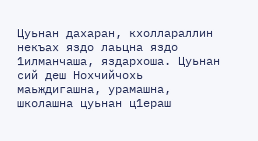Цуьнан дахаран, кхоллараллин некъах яздо лаьцна яздо 1илманчаша, яздархоша. Цуьнан сий деш Нохчийчохь маьждигашна, урамашна, школашна цуьнан ц1ераш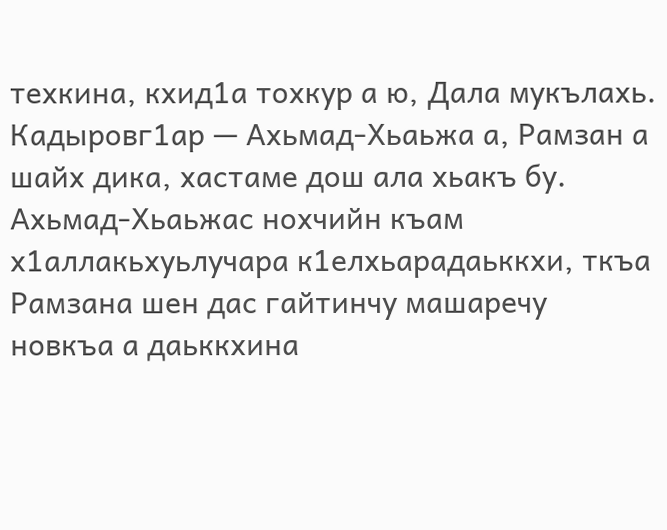техкина, кхид1а тохкур а ю, Дала мукълахь.
Кадыровг1ар — Ахьмад-Хьаьжа а, Рамзан а шайх дика, хастаме дош ала хьакъ бу. Ахьмад-Хьаьжас нохчийн къам х1аллакьхуьлучара к1елхьарадаьккхи, ткъа Рамзана шен дас гайтинчу машаречу новкъа а даьккхина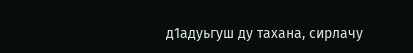д1адуьгуш ду тахана, сирлачу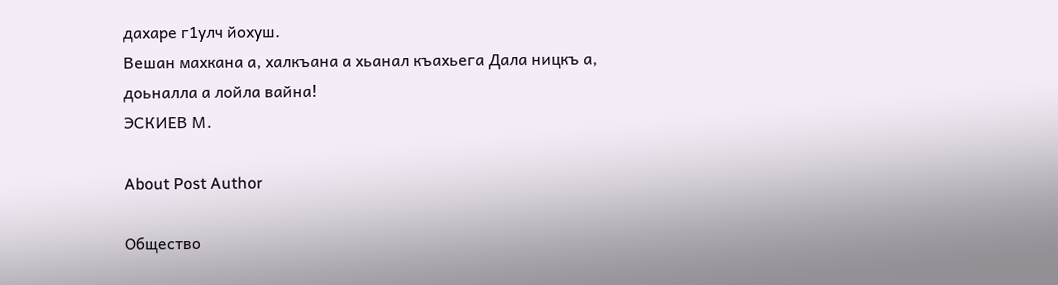дахаре г1улч йохуш.
Вешан махкана а, халкъана а хьанал къахьега Дала ницкъ а, доьналла а лойла вайна!
ЭСКИЕВ М.

About Post Author

Общество